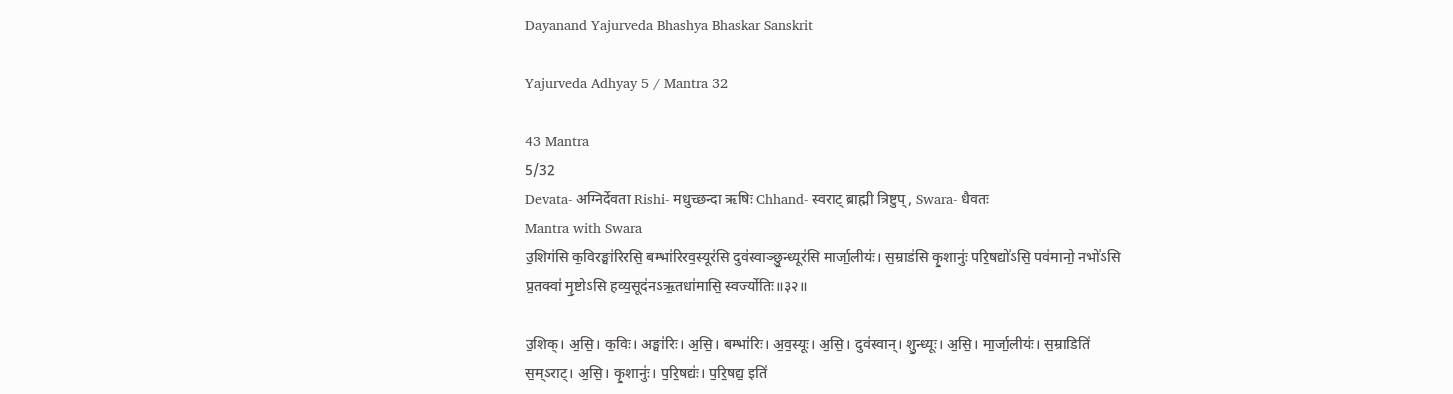Dayanand Yajurveda Bhashya Bhaskar Sanskrit

Yajurveda Adhyay 5 / Mantra 32

43 Mantra
5/32
Devata- अग्निर्देवता Rishi- मधुच्छन्दा ऋषिः Chhand- स्वराट् ब्राह्मी त्रिष्टुप्, Swara- धैवतः
Mantra with Swara
उ॒शिग॑सि क॒विरङ्घा॑रिरसि॒ बम्भा॑रिरव॒स्यूर॑सि दुव॑स्वाञ्छु॒न्ध्यूर॑सि मार्जा॒लीयः॑। स॒म्राड॑सि कृ॒शानुः॑ परि॒षद्यो॑ऽसि॒ पव॑मानो॒ नभो॑ऽसि प्र॒तक्वा॑ मृ॒ष्टोऽसि हव्य॒सूद॑नऽऋ॒तधा॑मासि॒ स्वर्ज्योतिः॥३२॥

उ॒शिक्। अ॒सि॒। क॒विः। अङ्घा॑रिः। अ॒सि॒। बम्भा॑रिः। अ॒व॒स्यूः। अ॒सि॒। दुव॑स्वान्। शु॒न्ध्यूः। अ॒सि॒। मा॒र्जा॒लीयः॑। स॒म्राडिति॑ स॒म्ऽराट्। अ॒सि॒। कृ॒शानुः॑। प॒रि॒षद्यः॑। प॒रि॒षद्य॒ इति॑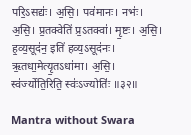परि॒ऽसद्यः॑। अ॒सि॒। पव॑मानः। नभः॑। अ॒सि॒। प्र॒तक्वेति॑ प्र॒ऽतक्वा॑। मृ॒ष्टः। अ॒सि॒। ह॒व्य॒सूद॑न॒ इति॑ हव्य॒ऽसूद॑नः। ऋ॒तधा॒मेत्यृ॒तऽधा॑मा। अ॒सि॒। स्व॑र्ज्योति॒रिति॒ स्वः॑ऽज्योतिः॑ ॥३२॥

Mantra without Swara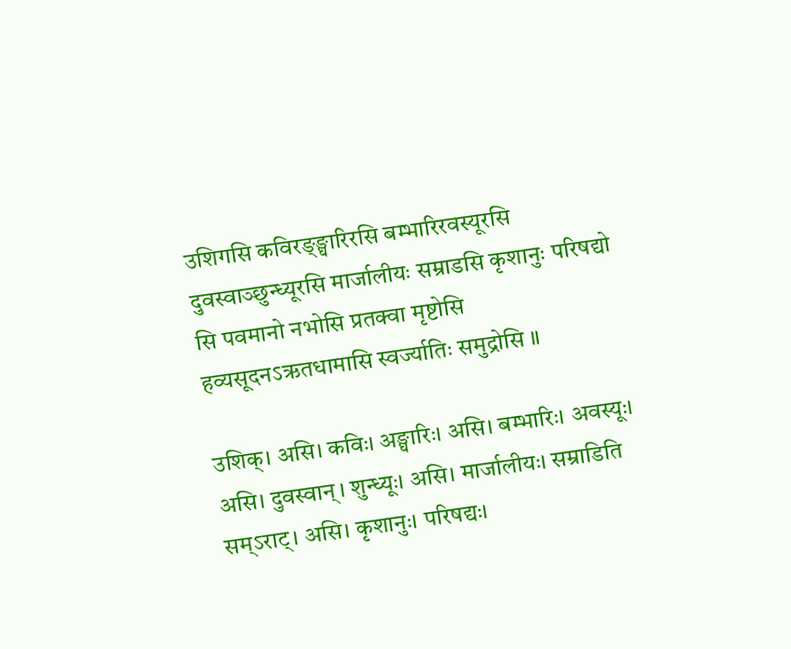उशिगसि कविरङ्ङ्घारिरसि बम्भारिरवस्यूरसि दुवस्वाञ्छुन्ध्यूरसि मार्जालीयः सम्राडसि कृशानुः परिषद्यो सि पवमानो नभोसि प्रतक्वा मृष्टोसि हव्यसूदनऽऋतधामासि स्वर्ज्यातिः समुद्रोसि ॥

उशिक्। असि। कविः। अङ्घारिः। असि। बम्भारिः। अवस्यूः। असि। दुवस्वान्। शुन्ध्यूः। असि। मार्जालीयः। सम्राडिति सम्ऽराट्। असि। कृशानुः। परिषद्यः।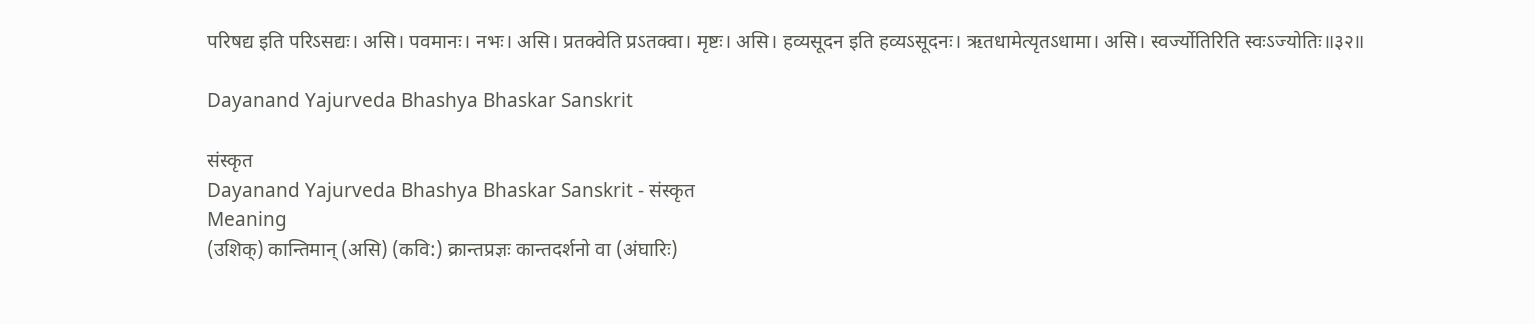परिषद्य इति परिऽसद्यः। असि। पवमानः। नभः। असि। प्रतक्वेति प्रऽतक्वा। मृष्टः। असि। हव्यसूदन इति हव्यऽसूदनः। ऋतधामेत्यृतऽधामा। असि। स्वर्ज्योतिरिति स्वःऽज्योतिः॥३२॥

Dayanand Yajurveda Bhashya Bhaskar Sanskrit

संस्कृत
Dayanand Yajurveda Bhashya Bhaskar Sanskrit - संस्कृत
Meaning
(उशिक्) कान्तिमान् (असि) (कवि:) क्रान्तप्रज्ञः कान्तदर्शनो वा (अंघारिः)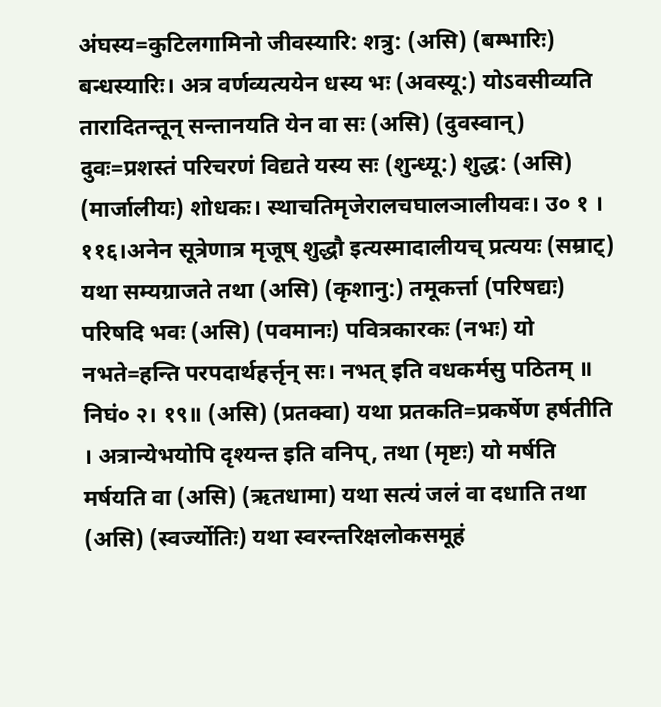अंघस्य=कुटिलगामिनो जीवस्यारि: शत्रु: (असि) (बम्भारिः) बन्धस्यारिः। अत्र वर्णव्यत्ययेन धस्य भः (अवस्यू:) योऽवसीव्यति तारादितन्तून् सन्तानयति येन वा सः (असि) (दुवस्वान्) दुवः=प्रशस्तं परिचरणं विद्यते यस्य सः (शुन्ध्यू:) शुद्ध: (असि) (मार्जालीयः) शोधकः। स्थाचतिमृजेरालचघालञालीयवः। उ० १ । ११६।अनेन सूत्रेणात्र मृजूष् शुद्धौ इत्यस्मादालीयच् प्रत्ययः (सम्राट्) यथा सम्यग्राजते तथा (असि) (कृशानु:) तमूकर्त्ता (परिषद्यः) परिषदि भवः (असि) (पवमानः) पवित्रकारकः (नभः) यो नभते=हन्ति परपदार्थहर्त्तृन् सः। नभत् इति वधकर्मसु पठितम् ॥ निघं० २। १९॥ (असि) (प्रतक्वा) यथा प्रतकति=प्रकर्षेण हर्षतीति । अत्रान्येभयोपि दृश्यन्त इति वनिप्, तथा (मृष्टः) यो मर्षति मर्षयति वा (असि) (ऋतधामा) यथा सत्यं जलं वा दधाति तथा (असि) (स्वर्ज्योतिः) यथा स्वरन्तरिक्षलोकसमूहं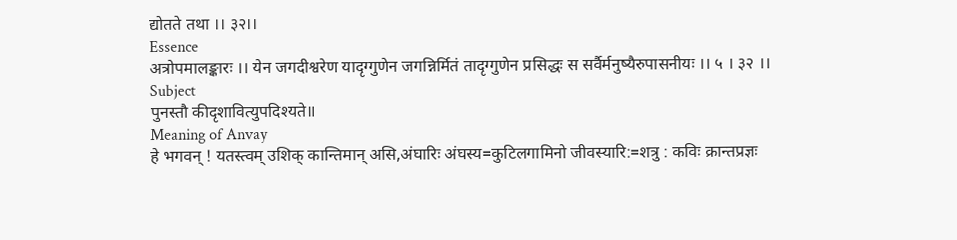द्योतते तथा ।। ३२।।
Essence
अत्रोपमालङ्कारः ।। येन जगदीश्वरेण यादृग्गुणेन जगन्निर्मितं तादृग्गुणेन प्रसिद्धः स सर्वैर्मनुष्यैरुपासनीयः ।। ५ । ३२ ।।
Subject
पुनस्तौ कीदृशावित्युपदिश्यते॥
Meaning of Anvay
हे भगवन् ! यतस्त्वम् उशिक् कान्तिमान् असि,अंघारिः अंघस्य=कुटिलगामिनो जीवस्यारि:=शत्रु : कविः क्रान्तप्रज्ञः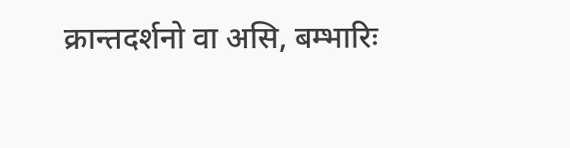क्रान्तदर्शनो वा असि, बम्भारिः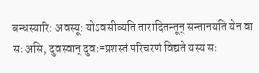बन्धस्यारि: अवस्यू: योऽवसीव्यति तारादितन्तून् सन्तानयति येन वा सः असि, दुवस्वान् दुवः=प्रशस्तं परिचरणं विद्यते यस्य सः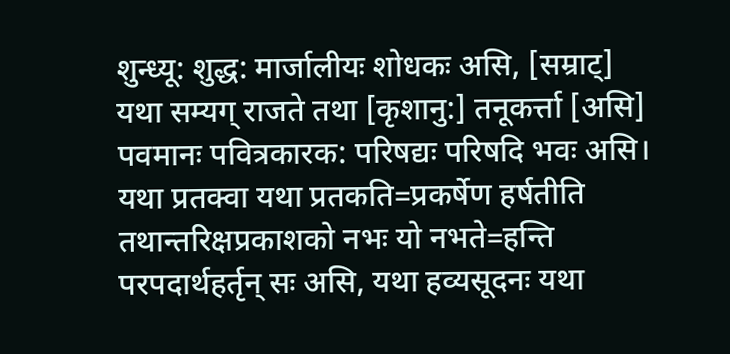शुन्ध्यू: शुद्ध: मार्जालीयः शोधकः असि, [सम्राट्] यथा सम्यग् राजते तथा [कृशानु:] तनूकर्त्ता [असि] पवमानः पवित्रकारक: परिषद्यः परिषदि भवः असि।
यथा प्रतक्वा यथा प्रतकति=प्रकर्षेण हर्षतीति तथान्तरिक्षप्रकाशको नभः यो नभते=हन्ति परपदार्थहर्तृन् सः असि, यथा हव्यसूदनः यथा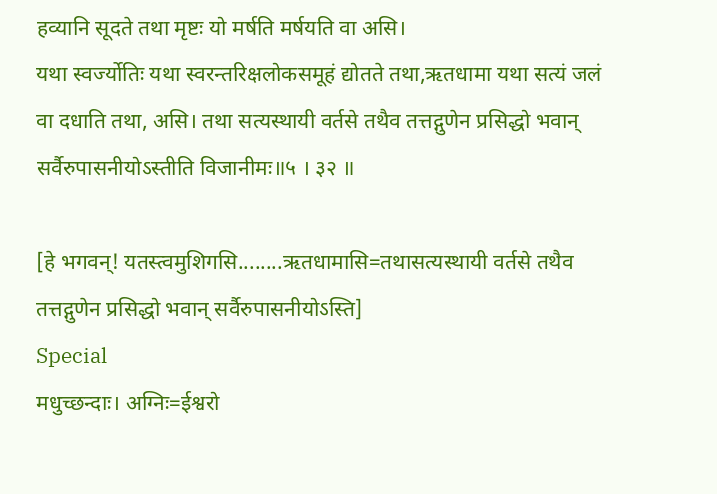हव्यानि सूदते तथा मृष्टः यो मर्षति मर्षयति वा असि।
यथा स्वर्ज्योतिः यथा स्वरन्तरिक्षलोकसमूहं द्योतते तथा,ऋतधामा यथा सत्यं जलं वा दधाति तथा, असि। तथा सत्यस्थायी वर्तसे तथैव तत्तद्गुणेन प्रसिद्धो भवान् सर्वैरुपासनीयोऽस्तीति विजानीमः॥५ । ३२ ॥

[हे भगवन्! यतस्त्वमुशिगसि........ऋतधामासि=तथासत्यस्थायी वर्तसे तथैव तत्तद्गुणेन प्रसिद्धो भवान् सर्वैरुपासनीयोऽस्ति]
Special
मधुच्छन्दाः। अग्निः=ईश्वरो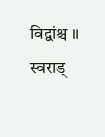विद्वांश्च ॥ स्वराड्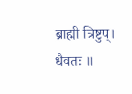ब्राह्मी त्रिष्टुप्। धैवतः ॥